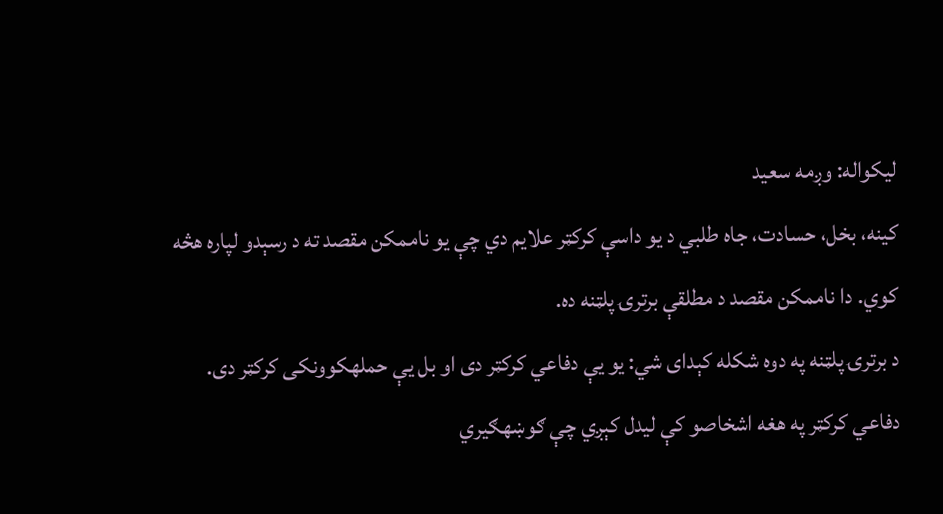لیکواله: وږمه سعید
کينه، بخل، حسادت، جاه طلبي د يو داسې کرکټر علايم دي چې يو ناممکن مقصد ته د رسېدو لپاره هڅه کوي. دا ناممکن مقصد د مطلقې برترۍ پلټنه ده.
د برترۍ پلټنه په دوه شکله کېدای شي: يو یې دفاعي کرکټر دی او بل یې حملهکوونکی کرکټر دی.
دفاعي کرکټر په هغه اشخاصو کې ليدل کېږي چې ګوښهګيري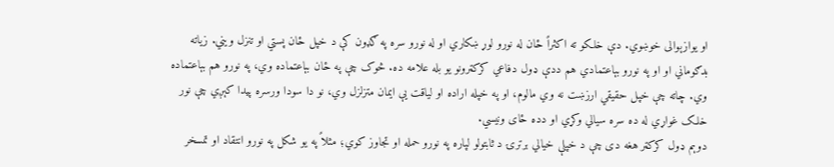او يوازېوالی خوښوي. دې خلکو ته اکثراً ځان له نورو لوړ ښکاري او له نورو سره په ګډون کې د خپل ځان پستي او تنزل ويني. زياته بدګوماني او او په نورو بېاعتمادي هم ددې ډول دفاعي کرکټرونو يو بله علامه ده. څوک چې په ځان بېاعتماده وي، په نورو هم بېاعتماده وي. چاته چې خپل حقيقي ارزښت نه وي مالوم، او په خپله اراده او لياقت یې ايمان متزلزل وي، نو دا سودا ورسره پيدا کېږي چې نور خلک غواړي له ده سره سيالي وکړي او دده ځای ونيسي.
دوېم ډول کرکټر هغه دی چې د خپلې خيالي برترۍ د ثابتولو لپاره په نورو حمله او تجاوز کوي؛ مثلاً په يو شکل په نورو انتقاد او تمسخر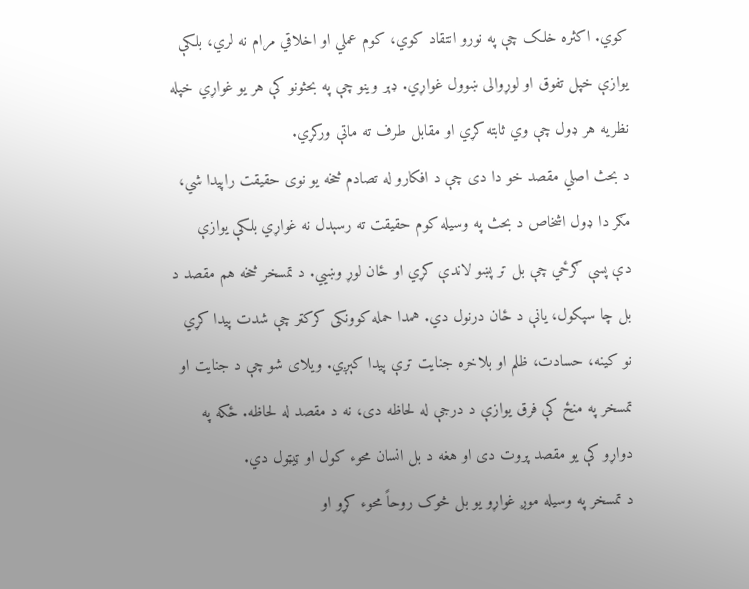کوي. اکثره خلک چې په نورو انتقاد کوي، کوم عملي او اخلاقي مرام نه لري، بلکې يوازې خپل تفوق او لوړوالی ښوول غواړي. ډېر وينو چې په بحثونو کې هر يو غواړي خپله نظريه هر ډول چې وي ثابته کړي او مقابل طرف ته ماتې ورکړي.
د بحث اصلي مقصد خو دا دی چې د افکارو له تصادم څخه يو نوی حقيقت راپيدا شي، مګر دا ډول اشخاص د بحث په وسيله کوم حقيقت ته رسېدل نه غواړي بلکې يوازې دې پسې ګرځي چې بل تر پښو لاندې کړي او ځان لوړ وښيي. د تمسخر څخه هم مقصد د بل چا سپکول، يانې د ځان درنول دي. همدا حمله کوونکی کرکټر چې شدت پيدا کړي نو کينه، حسادت، ظلم او بلاخره جنايت ترې پيدا کېږي. ويلای شو چې د جنايت او تمسخر په منځ کې فرق يوازې د درجې له لحاظه دی، نه د مقصد له لحاظه. ځکه په دواړو کې يو مقصد پروت دی او هغه د بل انسان محوء کول او ټيټول دي.
د تمسخر په وسيله موږ غواړو يو بل څوک روحاً محوء کړو او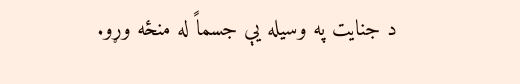د جنايت په وسيله یې جسماً له منځه وړو.